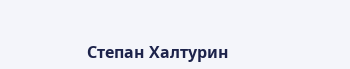Степан Халтурин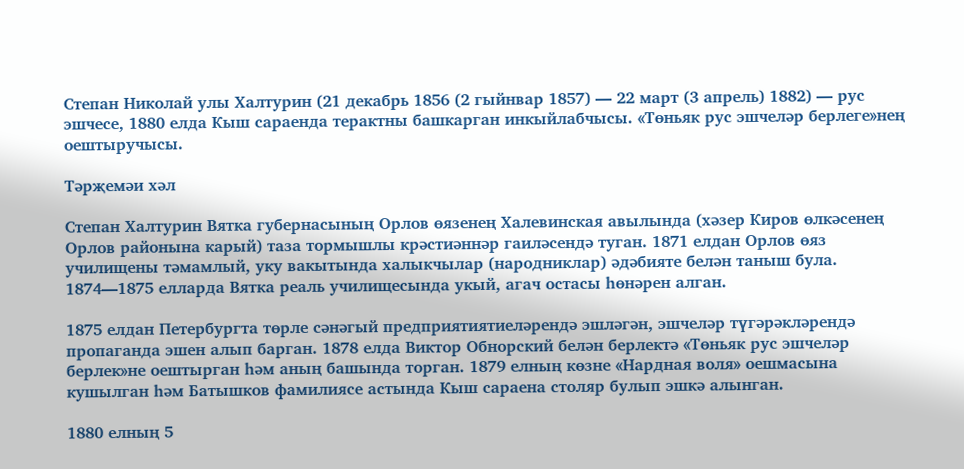Степан Николай улы Халтурин (21 декабрь 1856 (2 гыйнвар 1857) — 22 март (3 апрель) 1882) — рус эшчесе, 1880 елда Кыш сараенда терактны башкарган инкыйлабчысы. «Төньяк рус эшчеләр берлеге»нең оештыручысы.

Тәрҗемәи хәл

Степан Халтурин Вятка губернасының Орлов өязенең Халевинская авылында (хәзер Киров өлкәсенең Орлов районына карый) таза тормышлы крәстиәннәр гаиләсендә туган. 1871 елдан Орлов өяз училищены тәмамлый, уку вакытында халыкчылар (народниклар) әдәбияте белән таныш була. 1874—1875 елларда Вятка реаль училищесында укый, агач остасы һөнәрен алган.

1875 елдан Петербургта төрле сәнәгый предприятиятиеләрендә эшләгән, эшчеләр түгәрәкләрендә пропаганда эшен алып барган. 1878 елда Виктор Обнорский белән берлектә «Төньяк рус эшчеләр берлек»не оештырган һәм аның башында торган. 1879 елның көзне «Нардная воля» оешмасына кушылган һәм Батышков фамилиясе астында Кыш сараена столяр булып эшкә алынган.

1880 елның 5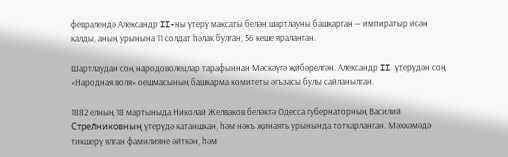февралендә Александр II-ны үтерү максаты белән шартлауны башкарган — импиратыр исән калды, аның урынына 11 солдат һәлак булган, 56 кеше яраланган.

Шартлаудан соң народоволецлар тарафыннан Мәскәүгә җибәрелгән. Александр II үтерүдән соң «Народная воля» оешмасының башкарма комитеты әгъзасы булы сайланылган.

1882 елның 18 мартыныда Николай Желваков беләктә Одесса губернаторның Василий Стрел̄никовның үтерүдә катаншкан, һәм нәкъ җинаять урынында тоткарланган. Мәхкәмәдә тикшерү ялган фамилияне әйткән, һәм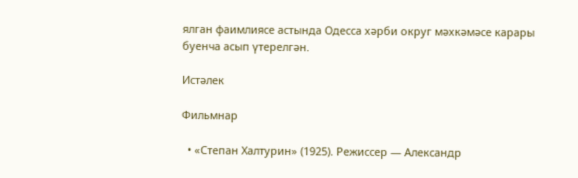ялган фаимлиясе астында Одесса хәрби округ мәхкәмәсе карары буенча асып үтерелгән.

Истәлек

Фильмнар

  • «Степан Халтурин» (1925). Режиссер — Александр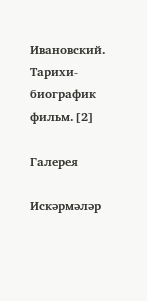Ивановский. Тарихи-биографик фильм.[2]

Галерея

Искәрмәләр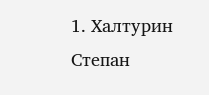1. Халтурин Степан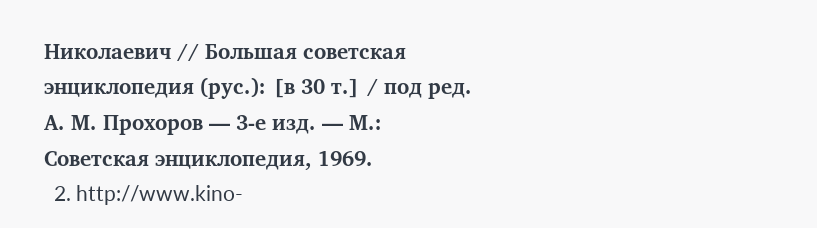Николаевич // Большая советская энциклопедия (рус.): [в 30 т.] / под ред. А. М. Прохоров — 3-е изд. — М.: Советская энциклопедия, 1969.
  2. http://www.kino-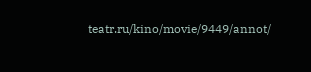teatr.ru/kino/movie/9449/annot/